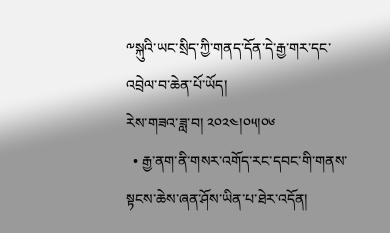༸སྐུའི་ཡང་སྲིད་ཀྱི་གནད་དོན་དེ་རྒྱ་གར་དང་འབྲེལ་བ་ཆེན་པོ་ཡོད།
རེས་གཟའ་ཟླ་བ། ༢༠༢༤།༠༥།༠༦
  • རྒྱ་ནག་ནི་གསར་འགོད་རང་དབང་གི་གནས་སྟངས་ཆེས་ཞན་ཤོས་ཡིན་པ་ཐེར་འདོན།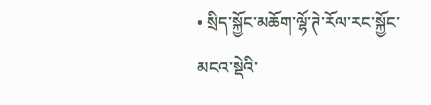• སྲིད་སྐྱོང་མཆོག་ལྷོ་ཊེ་རོལ་རང་སྐྱོང་མངའ་སྡེའི་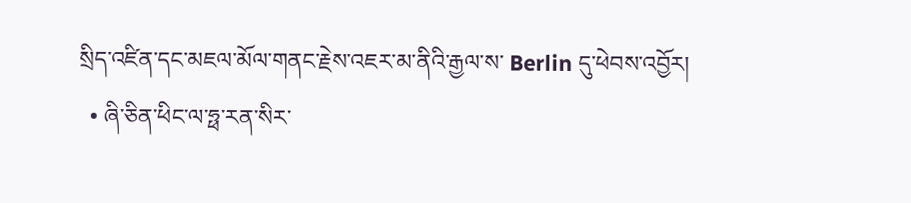སྲིད་འཛིན་དང་མཇལ་མོལ་གནང་རྗེས་འཇར་མ་ནིའི་རྒྱལ་ས་ Berlin དུ་ཕེབས་འབྱོར།
  • ཞི་ཅིན་ཕིང་ལ་ཧྥ་རན་སིར་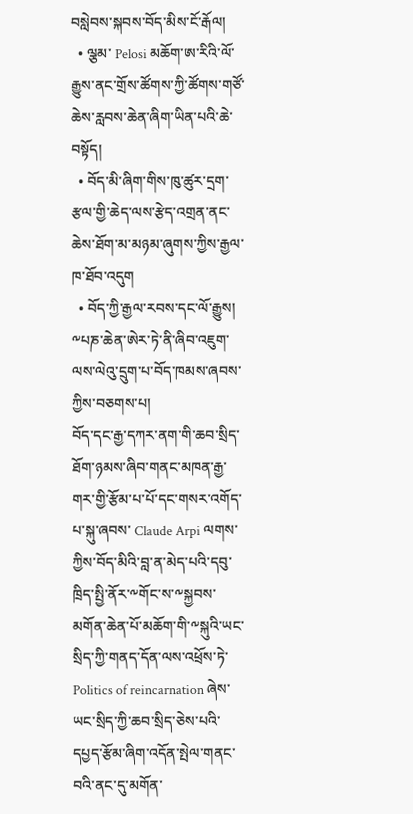བསླེབས་སྐབས་བོད་མིས་ངོ་རྒོལ།
  • ལྕམ་ Pelosi མཆོག་ཨ་རིའི་ལོ་རྒྱུས་ནང་གྲོས་ཚོགས་ཀྱི་ཚོགས་གཙོ་ཆེས་རླབས་ཆེན་ཞིག་ཡིན་པའི་ཆེ་བསྟོད།
  • བོད་མི་ཞིག་གིས་ཁུ་ཚུར་དྲག་རྩལ་གྱི་ཆེད་ལས་རྩེད་འགྲན་ནང་ཆེས་ཐོག་མ་མཉམ་ཞུགས་ཀྱིས་རྒྱལ་ཁ་ཐོབ་འདུག
  • བོད་ཀྱི་རྒྱལ་རབས་དང་ལོ་རྒྱུས། ༸པཎ་ཆེན་ཨེར་ཏེ་ནི་ཞིབ་འཇུག་ལས་ལེའུ་དྲུག་པ་བོད་ཁམས་ཞབས་ཀྱིས་བཅགས་པ།
བོད་དང་རྒྱ་དཀར་ནག་གི་ཆབ་སྲིད་ཐོག་ཉམས་ཞིབ་གནང་མཁན་རྒྱ་གར་གྱི་རྩོམ་པ་པོ་དང་གསར་འགོད་པ་སྐུ་ཞབས་ Claude Arpi ལགས་ཀྱིས་བོད་མིའི་བླ་ན་མེད་པའི་དབུ་ཁྲིད་སྤྱི་ནོར་༸གོང་ས་༸སྐྱབས་མགོན་ཆེན་པོ་མཆོག་གི་༸སྐུའི་ཡང་སྲིད་ཀྱི་གནད་དོན་ལས་འཕྲོས་ཏེ་ Politics of reincarnation ཞེས་ཡང་སྲིད་ཀྱི་ཆབ་སྲིད་ཅེས་པའི་དཔྱད་རྩོམ་ཞིག་འདོན་སྤེལ་གནང་བའི་ནང་དུ་མགོན་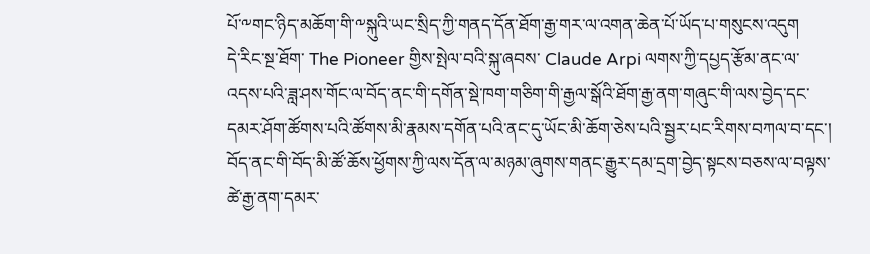པོ་༸གང་ཉིད་མཆོག་གི་༸སྐུའི་ཡང་སྲིད་ཀྱི་གནད་དོན་ཐོག་རྒྱ་གར་ལ་འགན་ཆེན་པོ་ཡོད་པ་གསུངས་འདུག
དེ་རིང་སྔ་ཐོག་ The Pioneer གྱིས་སྤེལ་བའི་སྐུ་ཞབས་ Claude Arpi ལགས་ཀྱི་དཔྱད་རྩོམ་ནང་ལ་འདས་པའི་ཟླ་ཤས་གོང་ལ་བོད་ནང་གི་དགོན་སྡེ་ཁག་གཅིག་གི་རྒྱལ་སྒོའི་ཐོག་རྒྱ་ནག་གཞུང་གི་ལས་བྱེད་དང་དམར་ཤོག་ཚོགས་པའི་ཚོགས་མི་རྣམས་དགོན་པའི་ནང་དུ་ཡོང་མི་ཆོག་ཅེས་པའི་སྦྱར་པང་རིགས་བཀལ་བ་དང་། བོད་ནང་གི་བོད་མི་ཚོ་ཆོས་ཕྱོགས་ཀྱི་ལས་དོན་ལ་མཉམ་ཞུགས་གནང་རྒྱུར་དམ་དྲག་བྱེད་སྟངས་བཅས་ལ་བལྟས་ཚེ་རྒྱ་ནག་དམར་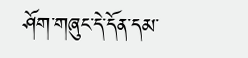ཤོག་གཞུང་དེ་དོན་དམ་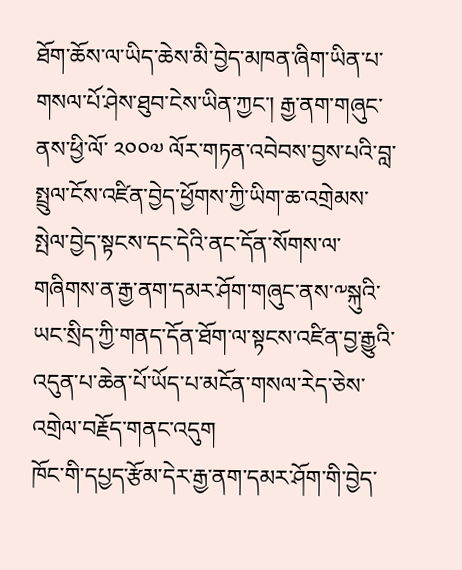ཐོག་ཆོས་ལ་ཡིད་ཆེས་མི་བྱེད་མཁན་ཞིག་ཡིན་པ་གསལ་པོ་ཤེས་ཐུབ་ངེས་ཡིན་ཀྱང་། རྒྱ་ནག་གཞུང་ནས་ཕྱི་ལོ་ ༢༠༠༧ ལོར་གཏན་འབེབས་བྱས་པའི་བླ་སྤྲུལ་ངོས་འཛིན་བྱེད་ཕྱོགས་ཀྱི་ཡིག་ཆ་འགྲེམས་སྤེལ་བྱེད་སྟངས་དང་དེའི་ནང་དོན་སོགས་ལ་གཞིགས་ན་རྒྱ་ནག་དམར་ཤོག་གཞུང་ནས་༸སྐུའི་ཡང་སྲིད་ཀྱི་གནད་དོན་ཐོག་ལ་སྟངས་འཛིན་བྱ་རྒྱུའི་འདུན་པ་ཆེན་པོ་ཡོད་པ་མངོན་གསལ་རེད་ཅེས་འགྲེལ་བརྗོད་གནང་འདུག
ཁོང་གི་དཔྱད་རྩོམ་དེར་རྒྱ་ནག་དམར་ཤོག་གི་བྱེད་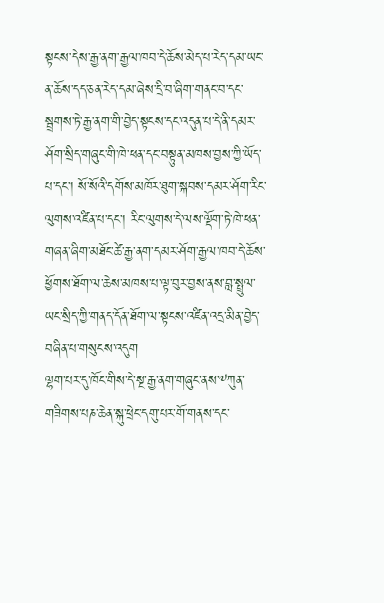སྟངས་དེས་རྒྱ་ནག་རྒྱལ་ཁབ་དེ་ཆོས་མེད་པ་རེད་དམ་ཡང་ན་ཆོས་དད་ཅན་རེད་དམ་ཞེས་དྲི་བ་ཞིག་གནང་བ་དང་སྦྲགས་ཏེ་རྒྱ་ནག་གི་བྱེད་སྟངས་དང་འདུན་པ་དེ་ནི་དམར་ཤོག་སྲིད་གཞུང་གི་ཁེ་ཕན་དང་བསྟུན་མཁས་བྱས་ཀྱི་ཡོད་པ་དང་། སོ་སོའི་དགོས་མཁོར་ཐུག་སྐབས་དམར་ཤོག་རིང་ལུགས་འཛིན་པ་དང་། རིང་ལུགས་དེ་ལས་ལྡོག་ཏེ་ཁེ་ཕན་གཞན་ཞིག་མཐོང་ཚེ་རྒྱ་ནག་དམར་ཤོག་རྒྱལ་ཁབ་དེ་ཆོས་ཕྱོགས་ཐོག་ལ་ཆེས་མཁས་པ་ལྟ་བུར་བྱས་ནས་བླ་སྤྲུལ་ཡང་སྲིད་ཀྱི་གནད་དོན་ཐོག་ལ་སྟངས་འཛིན་འདྲ་མིན་བྱེད་བཞིན་པ་གསུངས་འདུག
ལྷག་པར་དུ་ཁོང་གིས་དེ་སྔ་རྒྱ་ནག་གཞུང་ནས་༸ཀུན་གཟིགས་པཎ་ཆེན་སྐུ་ཕྲེང་དགུ་པར་གོ་གནས་དང་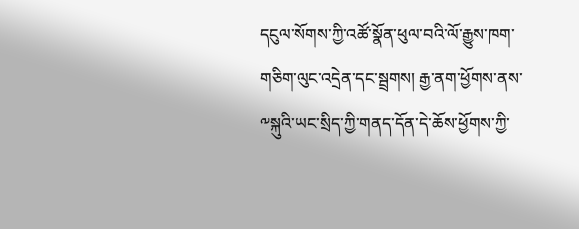དངུལ་སོགས་ཀྱི་འཚོ་སྣོན་ཕུལ་བའི་ལོ་རྒྱུས་ཁག་གཅིག་ལུང་འདྲེན་དང་སྦྲགས། རྒྱ་ནག་ཕྱོགས་ནས་༸སྐུའི་ཡང་སྲིད་ཀྱི་གནད་དོན་དེ་ཆོས་ཕྱོགས་ཀྱི་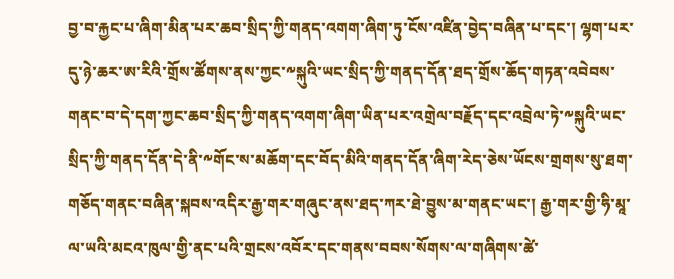བྱ་བ་རྐྱང་པ་ཞིག་མིན་པར་ཆབ་སྲིད་ཀྱི་གནད་འགག་ཞིག་ཏུ་ངོས་འཛིན་བྱེད་བཞིན་པ་དང་། ལྷག་པར་དུ་ཉེ་ཆར་ཨ་རིའི་གྲོས་ཚོགས་ནས་ཀྱང་༸སྐུའི་ཡང་སྲིད་ཀྱི་གནད་དོན་ཐད་གྲོས་ཆོད་གཏན་འབེབས་གནང་བ་དེ་དག་ཀྱང་ཆབ་སྲིད་ཀྱི་གནད་འགག་ཞིག་ཡིན་པར་འགྲེལ་བརྗོད་དང་འབྲེལ་ཏེ་༸སྐུའི་ཡང་སྲིད་ཀྱི་གནད་དོན་དེ་ནི་༸གོང་ས་མཆོག་དང་བོད་མིའི་གནད་དོན་ཞིག་རེད་ཅེས་ཡོངས་གྲགས་སུ་ཐག་གཅོད་གནང་བཞིན་སྐབས་འདིར་རྒྱ་གར་གཞུང་ནས་ཐད་ཀར་ཐེ་བྱུས་མ་གནང་ཡང་། རྒྱ་གར་གྱི་ཧི་མཱ་ལ་ཡའི་མངའ་ཁུལ་གྱི་ནང་པའི་གྲངས་འབོར་དང་གནས་བབས་སོགས་ལ་གཞིགས་ཚེ་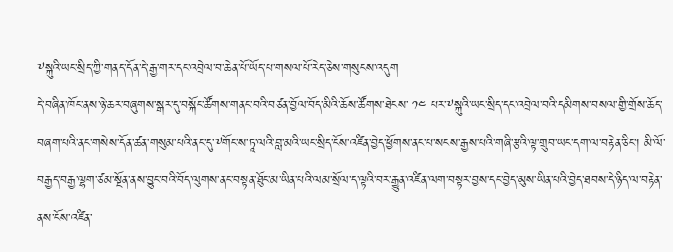༸སྐུའི་ཡང་སྲིད་ཀྱི་གནད་དོན་དེ་རྒྱ་གར་དང་འབྲེལ་བ་ཆེན་པོ་ཡོད་པ་གསལ་པོ་རེད་ཅེས་གསུངས་འདུག
དེ་བཞིན་ཁོང་ནས་ཉེ་ཆར་བཞུགས་སྒར་དུ་བསྐོང་ཚོགས་གནང་བའི་བཙན་བྱོལ་བོད་མིའི་ཆོས་ཚོགས་ཐེངས་ ༡༤ པར་༸སྐུའི་ཡང་སྲིད་དང་འབྲེལ་བའི་དམིགས་བསལ་གྱི་གྲོས་ཆོད་བཞག་པའི་ནང་གསེས་དོན་ཚན་གསུམ་པའི་ནང་དུ་༸གོང་ས་ཏཱ་ལའི་བླ་མའི་ཡང་སྲིད་ངོས་འཛིན་བྱེད་ཕྱོགས་ནང་པ་སངས་རྒྱས་པའི་གཞི་རྩའི་ལྟ་གྲུབ་ཡང་དག་ལ་བརྟེན་ཅིང་། མི་ལོ་བརྒྱད་བརྒྱ་ལྷག་ཙམ་སྔོན་ནས་བྱུང་བའི་བོད་ལུགས་ནང་བསྟན་ཐོུང་མ་ཡིན་པའི་ལམ་སྲོལ་ད་ལྟའི་བར་རྒྱུན་འཛིན་ལག་བསྟར་བྱས་དང་བྱེད་མུས་ཡིན་པའི་བྱེད་ཐབས་དེ་ཉིད་ལ་བརྟེན་ནས་ངོས་འཛིན་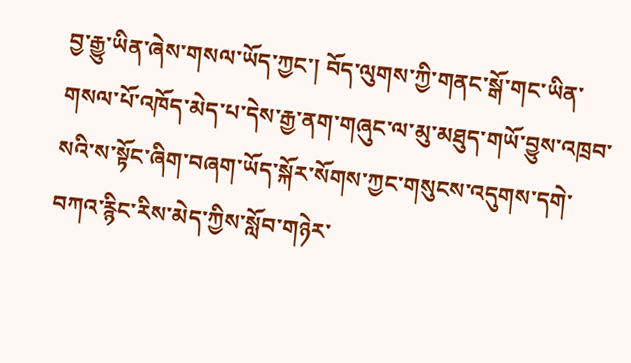བྱ་རྒྱུ་ཡིན་ཞེས་གསལ་ཡོད་ཀྱང་། བོད་ལུགས་ཀྱི་གནང་སྒོ་གང་ཡིན་གསལ་པོ་འཁོད་མེད་པ་དེས་རྒྱ་ནག་གཞུང་ལ་མུ་མཐུད་གཡོ་བྱུས་འཁྲབ་སའི་ས་སྟོང་ཞིག་བཞག་ཡོད་སྐོར་སོགས་ཀྱང་གསུངས་འདུགས་དགེ་བཀའ་རྙིང་རིས་མེད་ཀྱིས་སློབ་གཉེར་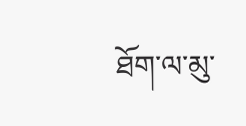ཐོག་ལ་མུ་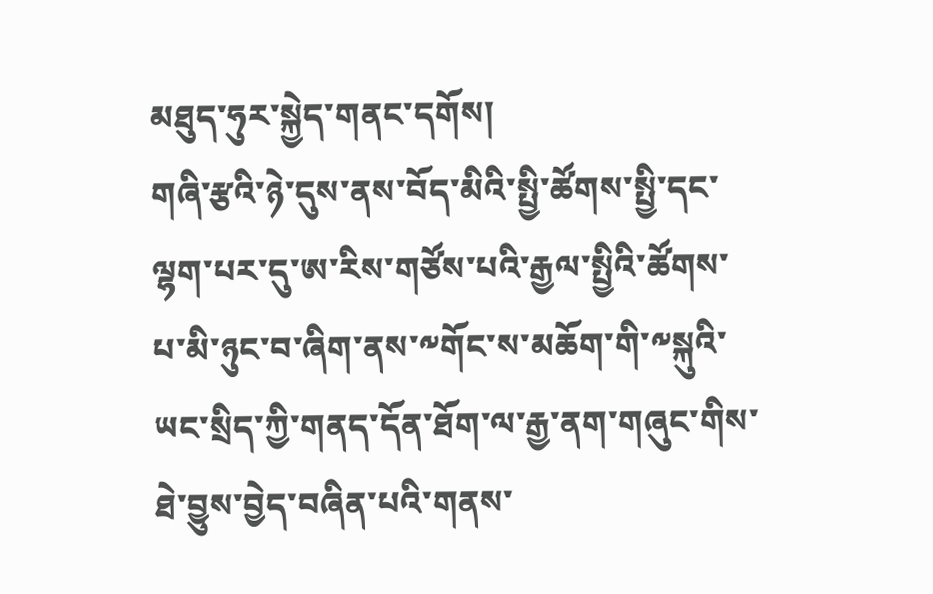མཐུད་ཧུར་སྐྱེད་གནང་དགོས།
གཞི་རྩའི་ཉེ་དུས་ནས་བོད་མིའི་སྤྱི་ཚོགས་སྤྱི་དང་ལྷག་པར་དུ་ཨ་རིས་གཙོས་པའི་རྒྱལ་སྤྱིའི་ཚོགས་པ་མི་ཉུང་བ་ཞིག་ནས་༸གོང་ས་མཆོག་གི་༸སྐུའི་ཡང་སྲིད་ཀྱི་གནད་དོན་ཐོག་ལ་རྒྱ་ནག་གཞུང་གིས་ཐེ་བྱུས་བྱེད་བཞིན་པའི་གནས་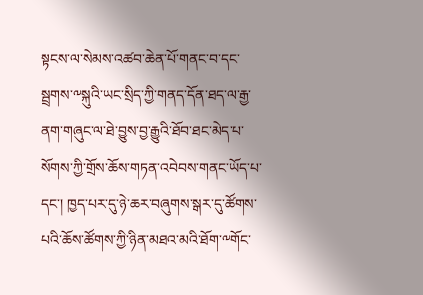སྟངས་ལ་སེམས་འཚབ་ཆེན་པོ་གནང་བ་དང་སྦྲགས་༸སྐུའི་ཡང་སྲིད་ཀྱི་གནད་དོན་ཐད་ལ་རྒྱ་ནག་གཞུང་ལ་ཐེ་བྱུས་བྱ་རྒྱུའི་ཐོབ་ཐང་མེད་པ་སོགས་ཀྱི་གྲོས་ཆོས་གཏན་འབེབས་གནང་ཡོད་པ་དང་། ཁྱད་པར་དུ་ཉེ་ཆར་བཞུགས་སྒར་དུ་ཚོགས་པའི་ཆོས་ཚོགས་ཀྱི་ཉིན་མཐའ་མའི་ཐོག་༸གོང་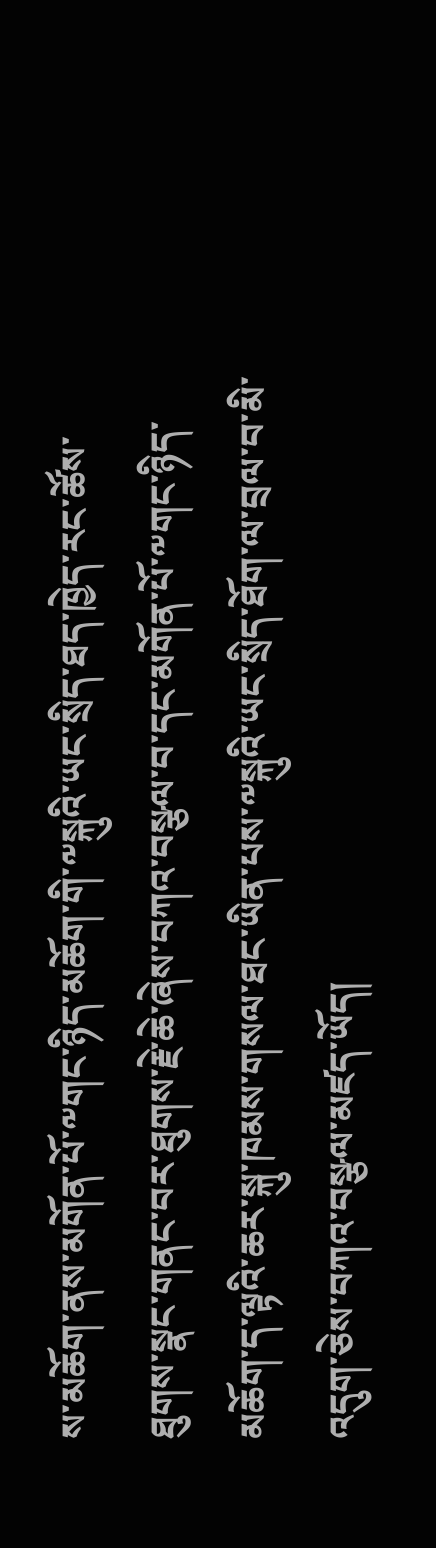ས་མཆོག་ནས་མགོན་པོ་༸གང་ཉིད་མཆོག་གི་༸སྐུའི་ཡང་སྲིད་ཐད་ཁྱེད་རང་ཚོས་ཐུགས་སྣང་གནང་བར་ཐུགས་རྗེ་ཆེ་ཞེས་བཀའ་བསྩལ་བ་དང་མགོན་པོ་༸གང་ཉིད་མཆོག་ད་ལྟའི་ཆར་སྐུ་ཁམས་གསལ་ཐང་ཡིན་པས་༸སྐུའི་ཡང་སྲིད་ཐོག་ལ་བྲལ་བ་མི་འདུག་ཅེས་བཀའ་བསྩལ་མཛད་ཡོད།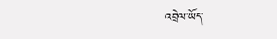འབྲེལ་ཡོད་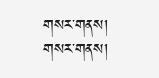གསར་གནས།
གསར་གནས།